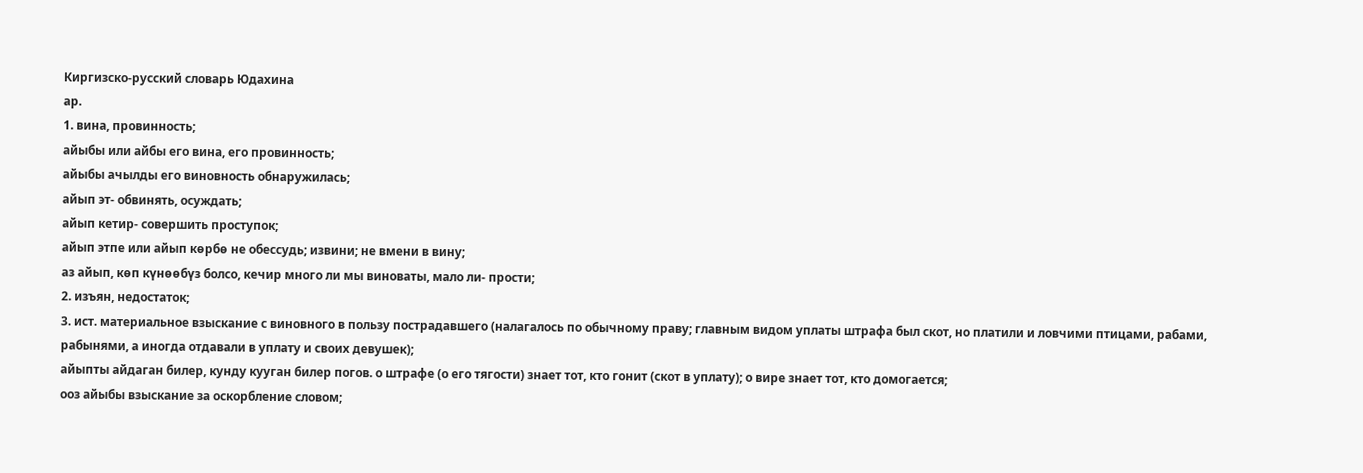Киргизско-русский словарь Юдахина
ар.
1. вина, провинность;
айыбы или айбы его вина, его провинность;
айыбы ачылды его виновность обнаружилась;
айып эт- обвинять, осуждать;
айып кетир- совершить проступок;
айып этпе или айып көрбө не обессудь; извини; не вмени в вину;
аз айып, көп күнөөбүз болсо, кечир много ли мы виноваты, мало ли- прости;
2. изъян, недостаток;
3. ист. материальное взыскание с виновного в пользу пострадавшего (налагалось по обычному праву; главным видом уплаты штрафа был скот, но платили и ловчими птицами, рабами, рабынями, а иногда отдавали в уплату и своих девушек);
айыпты айдаган билер, кунду кууган билер погов. о штрафе (о его тягости) знает тот, кто гонит (скот в уплату); о вире знает тот, кто домогается;
ооз айыбы взыскание за оскорбление словом;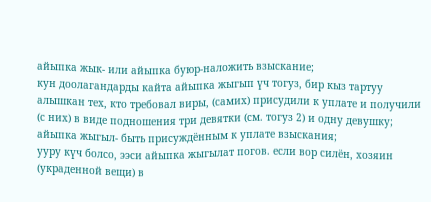айыпка жык- или айыпка буюр-наложить взыскание;
кун доолагандарды кайта айыпка жыгып үч тогуз, бир кыз тартуу алышкан тех, кто требовал виры, (самих) присудили к уплате и получили (с них) в виде подношения три девятки (см. тогуз 2) и одну девушку;
айыпка жыгыл- быть присуждённым к уплате взыскания;
ууру күч болсо, ээси айыпка жыгылат погов. если вор силён, хозяин (украденной вещи) в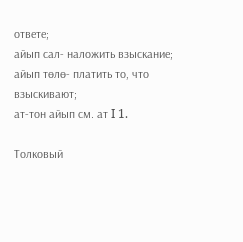ответе;
айып сал- наложить взыскание;
айып төлө- платить то, что взыскивают;
ат-тон айып см. ат I 1.

Толковый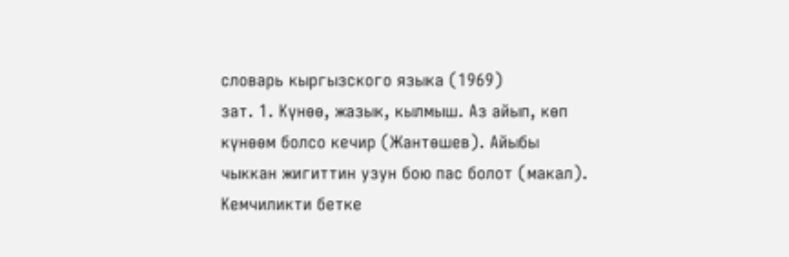словарь кыргызского языка (1969)
зат. 1. Күнөө, жазык, кылмыш. Аз айып, көп күнөөм болсо кечир (Жантөшев). Айыбы чыккан жигиттин узун бою пас болот (макал). Кемчиликти бетке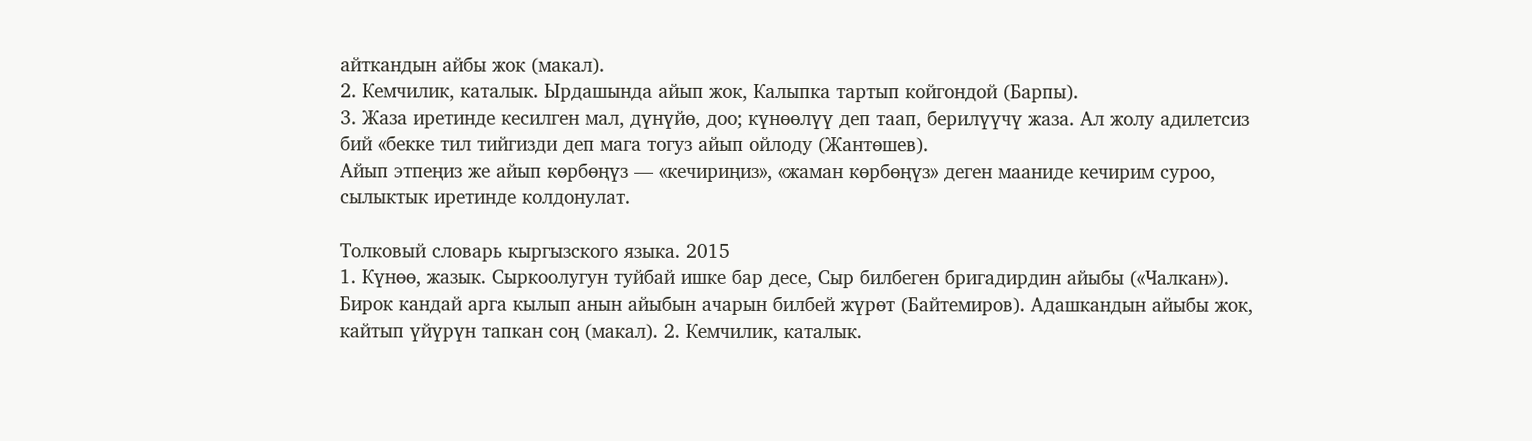айткандын айбы жок (макал).
2. Кемчилик, каталык. Ырдашында айып жок, Калыпка тартып койгондой (Барпы).
3. Жаза иретинде кесилген мал, дүнүйө, доо; күнөөлүү деп таап, берилүүчү жаза. Ал жолу адилетсиз бий «бекке тил тийгизди деп мага тогуз айып ойлоду (Жантөшев).
Айып этпеңиз же айып көрбөңүз — «кечириңиз», «жаман көрбөңүз» деген мааниде кечирим суроо, сылыктык иретинде колдонулат.

Толковый словарь кыргызского языка. 2015
1. Күнөө, жазык. Сыркоолугун туйбай ишке бар десе, Сыр билбеген бригадирдин айыбы («Чалкан»). Бирок кандай арга кылып анын айыбын ачарын билбей жүрөт (Байтемиров). Адашкандын айыбы жок, кайтып үйүрүн тапкан соң (макал). 2. Кемчилик, каталык.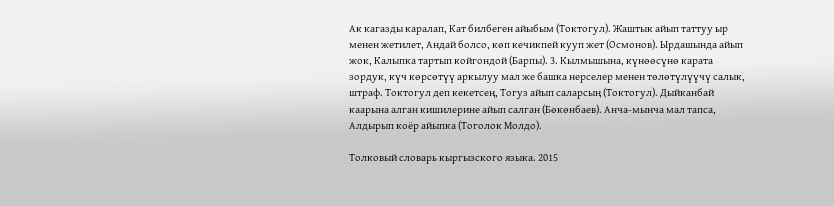Ак кагазды каралап, Кат билбеген айыбым (Токтогул). Жаштык айып таттуу ыр менен жетилет, Андай болсо, көп кечикпей кууп жет (Осмонов). Ырдашында айып жок, Калыпка тартып койгондой (Барпы). 3. Кылмышына, күнөөсүнө карата зордук, күч көрсөтүү аркылуу мал же башка нерселер менен төлөтүлүүчү салык, штраф. Токтогул деп кекетсең, Тогуз айып саларсың (Токтогул). Дыйканбай каарына алган кишилерине айып салган (Бөкөнбаев). Анча-мынча мал тапса, Алдырып коёр айыпка (Тоголок Молдо).

Толковый словарь кыргызского языка. 2015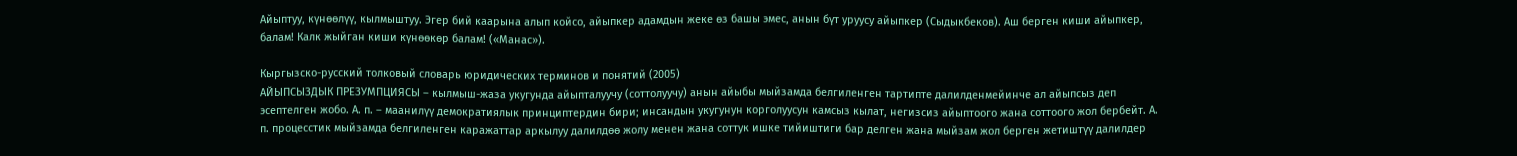Айыптуу, күнөөлүү, кылмыштуу. Эгер бий каарына алып койсо, айыпкер адамдын жеке өз башы эмес, анын бүт уруусу айыпкер (Сыдыкбеков). Аш берген киши айыпкер, балам! Калк жыйган киши күнөөкөр балам! («Манас»).

Кыргызско-русский толковый словарь юридических терминов и понятий (2005)
АЙЫПСЫЗДЫК ПРЕЗУМПЦИЯСЫ – кылмыш-жаза укугунда айыпталуучу (соттолуучу) анын айыбы мыйзамда белгиленген тартипте далилденмейинче ал айыпсыз деп эсептелген жобо. А. п. – маанилүү демократиялык принциптердин бири; инсандын укугунун корголуусун камсыз кылат, негизсиз айыптоого жана соттоого жол бербейт. А. п. процесстик мыйзамда белгиленген каражаттар аркылуу далилдөө жолу менен жана соттук ишке тийиштиги бар делген жана мыйзам жол берген жетиштүү далилдер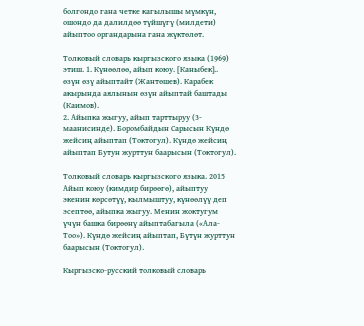болгондо гана четке кагылышы мүмкүн, ошондо да далилдөө түйшүгү (милдети) айыптоо органдарына гана жүктөлөт.

Толковый словарь кыргызского языка (1969)
этиш. 1. Күнөөлөө, айып коюу. [Каныбек].. өзүн өзү айыптайт (Жантөшев). Карабек акырында аялынын өзүн айыптай баштады (Каимов).
2. Айыпка жыгуу, айып тарттыруу (3-маанисинде). Боромбайдын Сарысын Күндө жейсиң айыптап (Токтогул). Күндө жейсиң айыптап Бутун журттун баарысын (Токтогул).

Толковый словарь кыргызского языка. 2015
Айып коюу (кимдир бирөөгө), айыптуу экенин көрсөтүү, кылмыштуу, күнөөлүү деп эсептөө, айыпка жыгуу. Менин жоктугум үчүн башка бирөөнү айыптабагыла («Ала-Тоо»). Күндө жейсиң айыптап, Бүтүн журттун баарысын (Токтогул).

Кыргызско-русский толковый словарь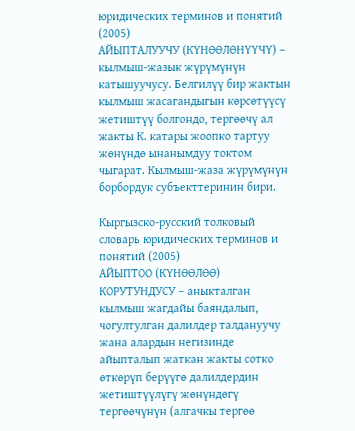юридических терминов и понятий (2005)
АЙЫПТАЛУУЧУ (КҮНӨӨЛӨНҮҮЧҮ) – кылмыш-жазык жүрүмүнүн катышуучусу. Белгилүү бир жактын кылмыш жасагандыгын көрсөтүүсү жетиштүү болгондо, тергөөчү ал жакты К. катары жоопко тартуу жөнүндө ынанымдуу токтом чыгарат. Кылмыш-жаза жүрүмүнүн борбордук субъекттеринин бири.

Кыргызско-русский толковый словарь юридических терминов и понятий (2005)
АЙЫПТОО (КҮНӨӨЛӨӨ) КОРУТУНДУСУ – аныкталган кылмыш жагдайы баяндалып, чогултулган далилдер талдануучу жана алардын негизинде айыпталып жаткан жакты сотко өткөрүп берүүгө далилдердин жетиштүүлүгү жөнүндөгү тергөөчүнүн (алгачкы тергөө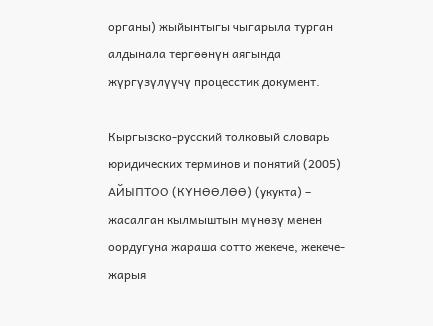органы) жыйынтыгы чыгарыла турган алдынала тергөөнүн аягында жүргүзүлүүчү процесстик документ.

Кыргызско-русский толковый словарь юридических терминов и понятий (2005)
АЙЫПТОО (КҮНӨӨЛӨӨ) (укукта) – жасалган кылмыштын мүнөзү менен оордугуна жараша сотто жекече, жекече-жарыя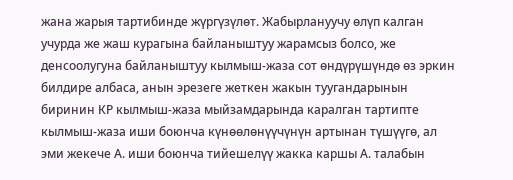жана жарыя тартибинде жүргүзүлөт. Жабырлануучу өлүп калган учурда же жаш курагына байланыштуу жарамсыз болсо, же денсоолугуна байланыштуу кылмыш-жаза сот өндүрүшүндө өз эркин билдире албаса, анын эрезеге жеткен жакын туугандарынын биринин КР кылмыш-жаза мыйзамдарында каралган тартипте кылмыш-жаза иши боюнча күнөөлөнүүчүнүн артынан түшүүгө, ал эми жекече А. иши боюнча тийешелүү жакка каршы А. талабын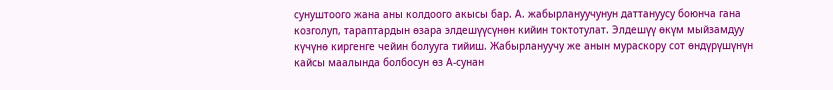сунуштоого жана аны колдоого акысы бар. А. жабырлануучунун даттануусу боюнча гана козголуп, тараптардын өзара элдешүүсүнөн кийин токтотулат. Элдешүү өкүм мыйзамдуу күчүнө киргенге чейин болууга тийиш. Жабырлануучу же анын мураскору сот өндүрүшүнүн кайсы маалында болбосун өз А-сунан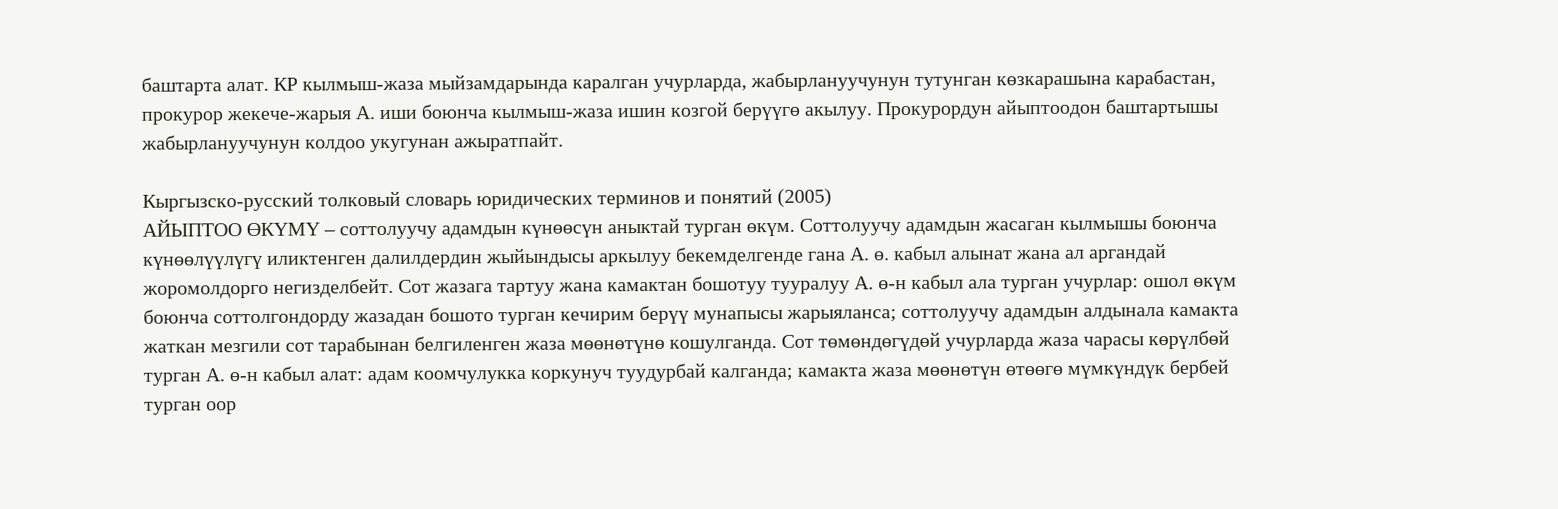баштарта алат. КР кылмыш-жаза мыйзамдарында каралган учурларда, жабырлануучунун тутунган көзкарашына карабастан, прокурор жекече-жарыя А. иши боюнча кылмыш-жаза ишин козгой берүүгө акылуу. Прокурордун айыптоодон баштартышы жабырлануучунун колдоо укугунан ажыратпайт.

Кыргызско-русский толковый словарь юридических терминов и понятий (2005)
АЙЫПТОО ӨКҮМҮ – соттолуучу адамдын күнөөсүн аныктай турган өкүм. Соттолуучу адамдын жасаган кылмышы боюнча күнөөлүүлүгү иликтенген далилдердин жыйындысы аркылуу бекемделгенде гана А. ө. кабыл алынат жана ал аргандай жоромолдорго негизделбейт. Сот жазага тартуу жана камактан бошотуу тууралуу А. ө-н кабыл ала турган учурлар: ошол өкүм боюнча соттолгондорду жазадан бошото турган кечирим берүү мунапысы жарыяланса; соттолуучу адамдын алдынала камакта жаткан мезгили сот тарабынан белгиленген жаза мөөнөтүнө кошулганда. Сот төмөндөгүдөй учурларда жаза чарасы көрүлбөй турган А. ө-н кабыл алат: адам коомчулукка коркунуч туудурбай калганда; камакта жаза мөөнөтүн өтөөгө мүмкүндүк бербей турган оор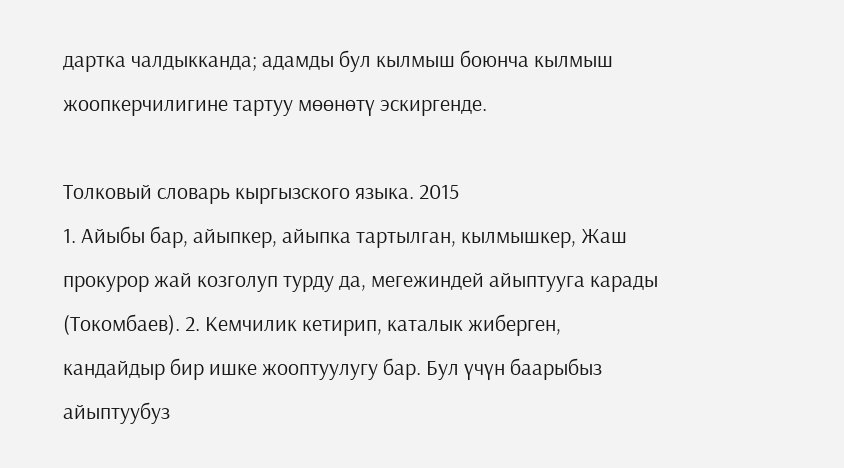дартка чалдыкканда; адамды бул кылмыш боюнча кылмыш жоопкерчилигине тартуу мөөнөтү эскиргенде.

Толковый словарь кыргызского языка. 2015
1. Айыбы бар, айыпкер, айыпка тартылган, кылмышкер, Жаш прокурор жай козголуп турду да, мегежиндей айыптууга карады (Токомбаев). 2. Кемчилик кетирип, каталык жиберген, кандайдыр бир ишке жооптуулугу бар. Бул үчүн баарыбыз айыптуубуз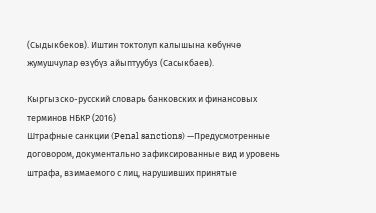(Сыдыкбеков). Иштин токтолуп калышына көбүнчө жумушчулар өзүбүз айыптуубуз (Сасыкбаев).

Кыргызско-русский словарь банковских и финансовых терминов НБКР (2016)
Штрафные санкции (Penal sanctions) —Предусмотренные договором, документально зафиксированные вид и уровень штрафа, взимаемого с лиц, нарушивших принятые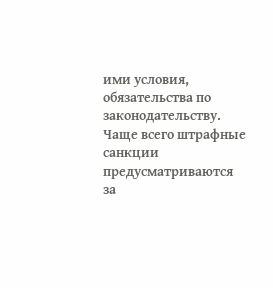ими условия, обязательства по законодательству. Чаще всего штрафные санкции предусматриваются за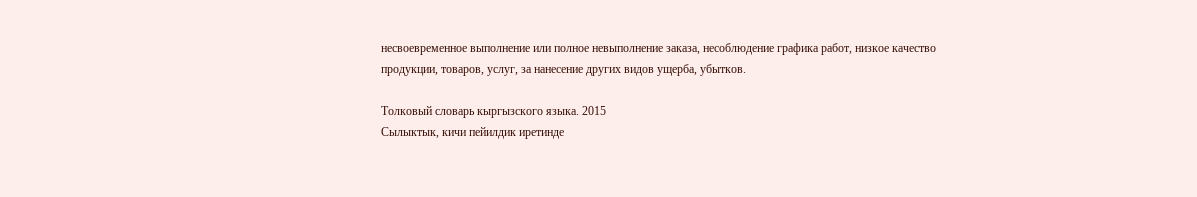несвоевременное выполнение или полное невыполнение заказа, несоблюдение графика работ, низкое качество продукции, товаров, услуг, за нанесение других видов ущерба, убытков.

Толковый словарь кыргызского языка. 2015
Сылыктык, кичи пейилдик иретинде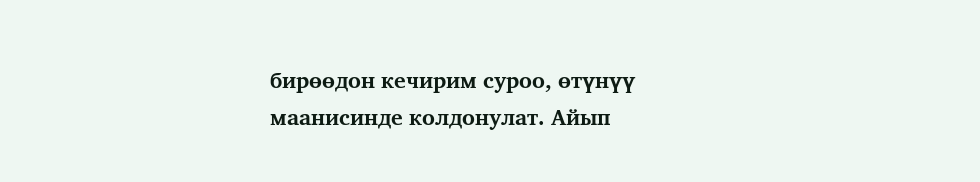бирөөдон кечирим суроо, өтүнүү маанисинде колдонулат. Айып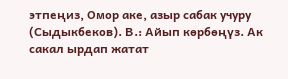этпеңиз, Омор аке, азыр сабак учуру (Сыдыкбеков). В.: Айып көрбөңүз. Ак сакал ырдап жатат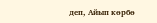деп, Айып көрбө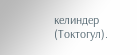келиндер (Токтогул).